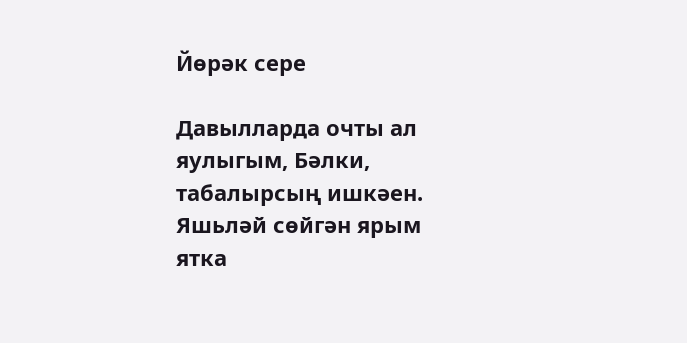Йөрәк сере

Давылларда очты ал яулыгым, Бәлки, табалырсың ишкәен. Яшьләй сөйгән ярым ятка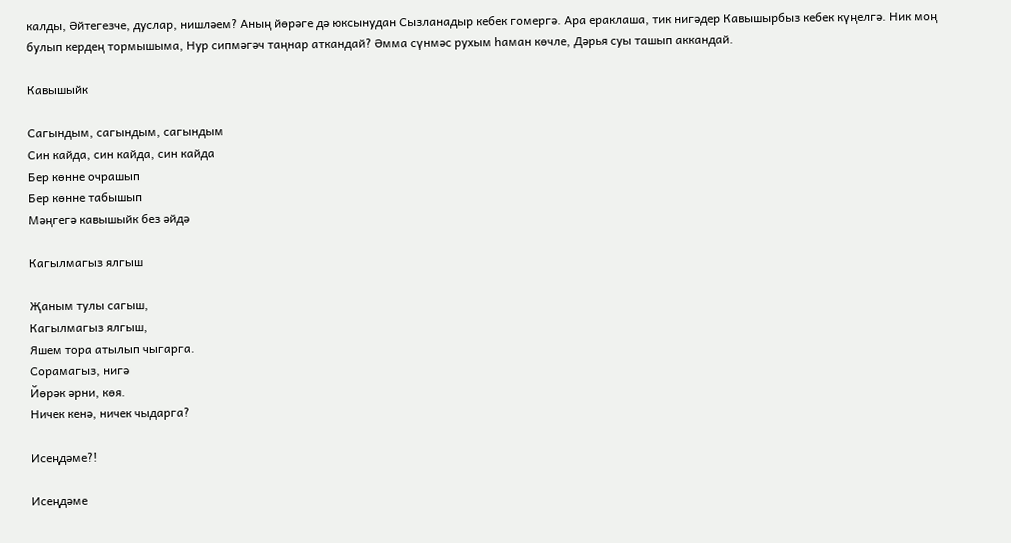калды, Әйтегезче, дуслар, нишләем? Аның йөрәге дә юксынудан Сызланадыр кебек гомергә. Ара ераклаша, тик нигәдер Кавышырбыз кебек күңелгә. Ник моң булып кердең тормышыма, Нур сипмәгәч таңнар аткандай? Әмма сүнмәс рухым һаман көчле, Дәрья суы ташып аккандай.

Кавышыйк

Сагындым, сагындым, сагындым
Син кайда, син кайда, син кайда
Бер көнне очрашып
Бер көнне табышып
Мәңгегә кавышыйк без әйдә

Кагылмагыз ялгыш

Җаным тулы сагыш,
Кагылмагыз ялгыш,
Яшем тора атылып чыгарга.
Сорамагыз, нигә
Йөрәк әрни, көя.
Ничек кенә, ничек чыдарга?

Исеңдәме?!

Исеңдәме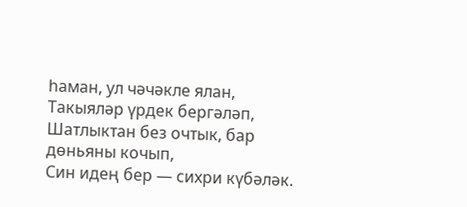һаман, ул чәчәкле ялан,
Такыяләр үрдек бергәләп,
Шатлыктан без очтык, бар дөньяны кочып,
Син идең бер — сихри күбәләк.